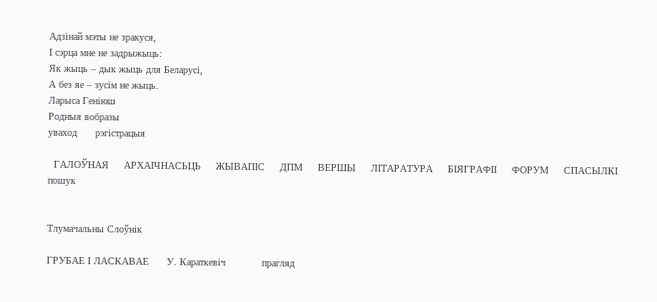Адзінай мэты не зракуся,
І сэрца мне не задрыжыць:
Як жыць – дык жыць для Беларусі,
А без яе – зусім не жыць.
Ларыса Геніюш
Родныя вобразы
уваход      рэгiстрацыя

  ГАЛОЎНАЯ     АРХАІЧНАСЬЦЬ     ЖЫВАПІС     ДПМ     ВЕРШЫ     ЛІТАРАТУРА     БІЯГРАФІІ     ФОРУМ     СПАСЫЛКІ
пошук


Тлумачальны Слоўнік

ГРУБАЕ І ЛАСКАВАЕ      У. Караткевіч            прагляд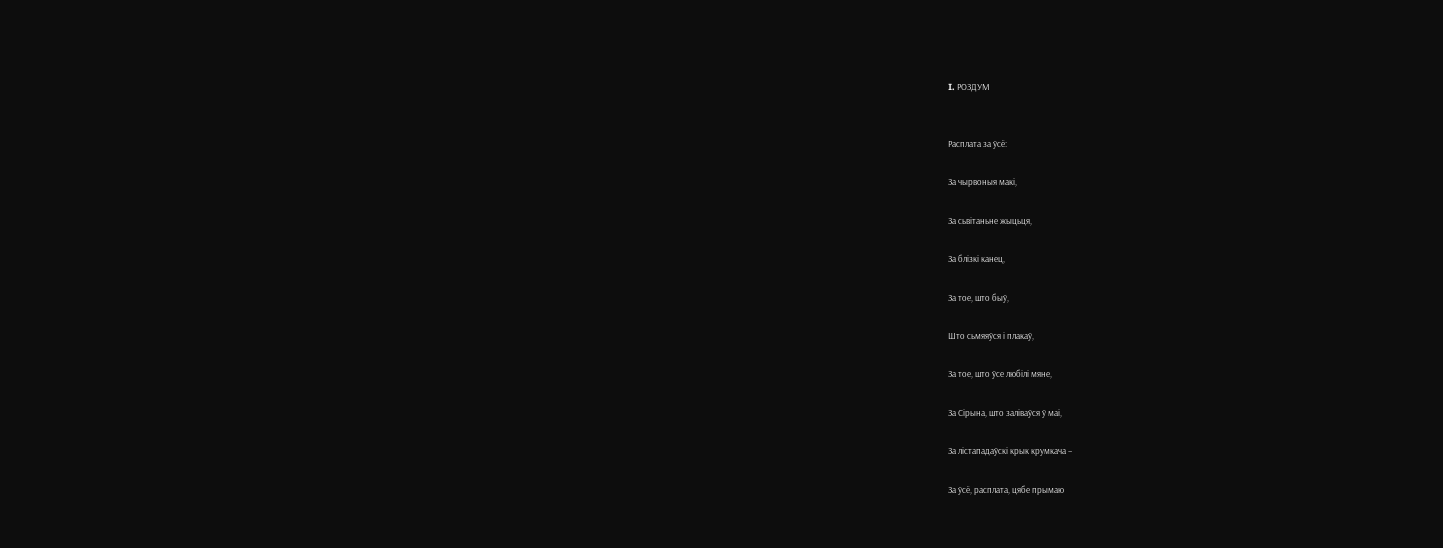I. РОЗДУМ


Расплата за ўсё:

За чырвоныя макі,

За сьвітаньне жыцьця,

За блізкі канец,

За тое, што быў,

Што сьмяяўся і плакаў,

За тое, што ўсе любілі мяне,

За Сірына, што заліваўся ў маі,

За лістападаўскі крык крумкача –

За ўсё, расплата, цябе прымаю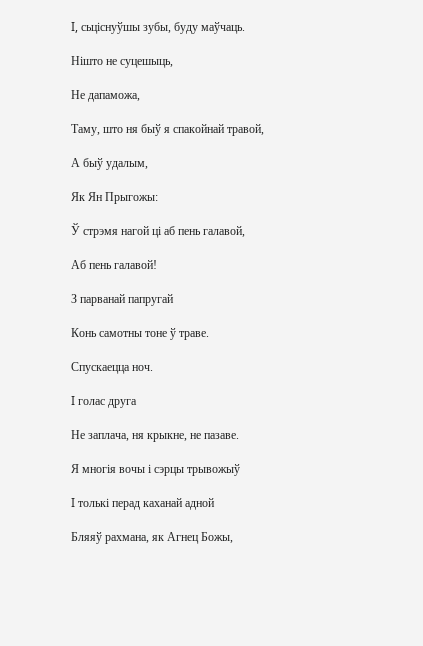I, сьціснуўшы зубы, буду маўчаць.

Нішто не суцешыць,

Не дапаможа,

Таму, што ня быў я спакойнай травой,

А быў удалым,

Як Ян Прыгожы:

Ў стрэмя нагой ці аб пень галавой,

Аб пень галавой!

З парванай папругай

Конь самотны тоне ў траве.

Спускаецца ноч.

I голас друга

Не заплача, ня крыкне, не пазаве.

Я многія вочы і сэрцы трывожыў

I толькі перад каханай адной

Бляяў рахмана, як Агнец Божы,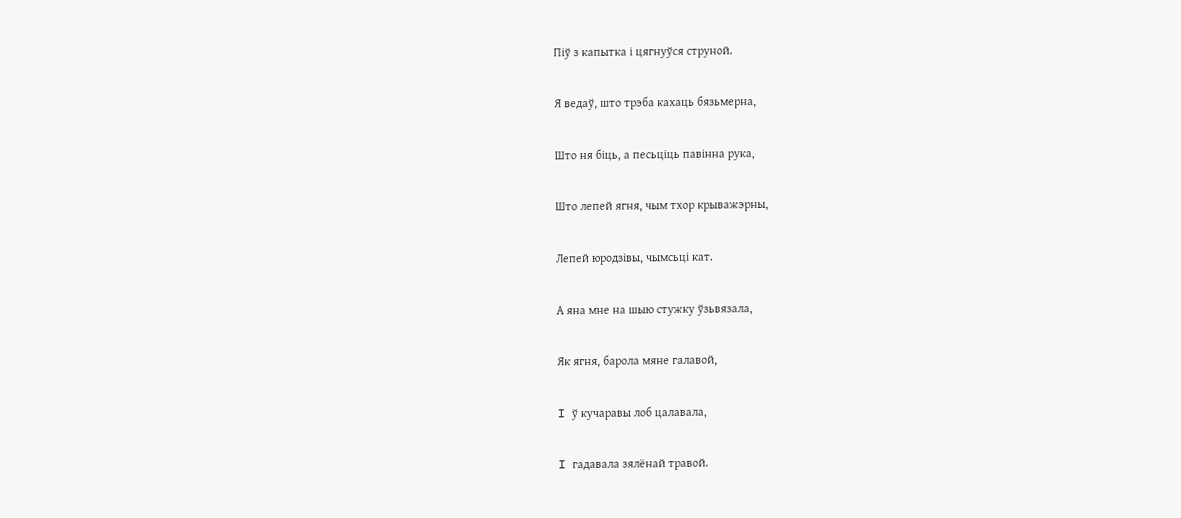Піў з капытка і цягнуўся струной.

Я ведаў, што трэба кахаць бязьмерна,

Што ня біць, а песьціць павінна рука,

Што лепей ягня, чым тхор крыважэрны,

Лепей юродзівы, чымсьці кат.

А яна мне на шыю стужку ўзьвязала,

Як ягня, барола мяне галавой,

I ў кучаравы лоб цалавала,

I гадавала зялёнай травой.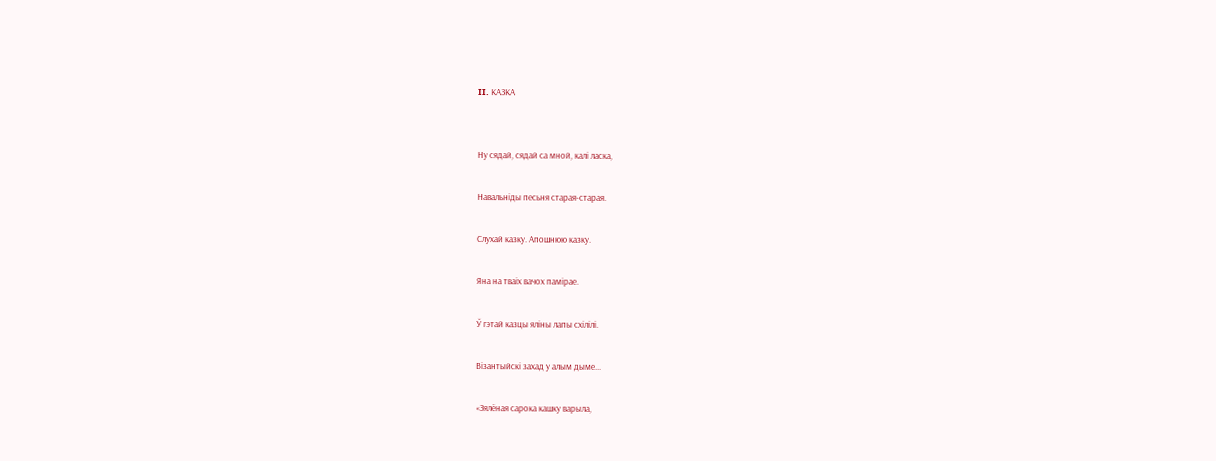II. КАЗКА


Ну сядай, сядай са мной, калі ласка,

Навальніды песьня старая-старая.

Слухай казку. Апошнюю казку.

Яна на тваіх вачох памірае.

Ў гэтай казцы яліны лапы схілілі.

Візантыйскі захад у алым дыме...

«Зялёная сарока кашку варыла,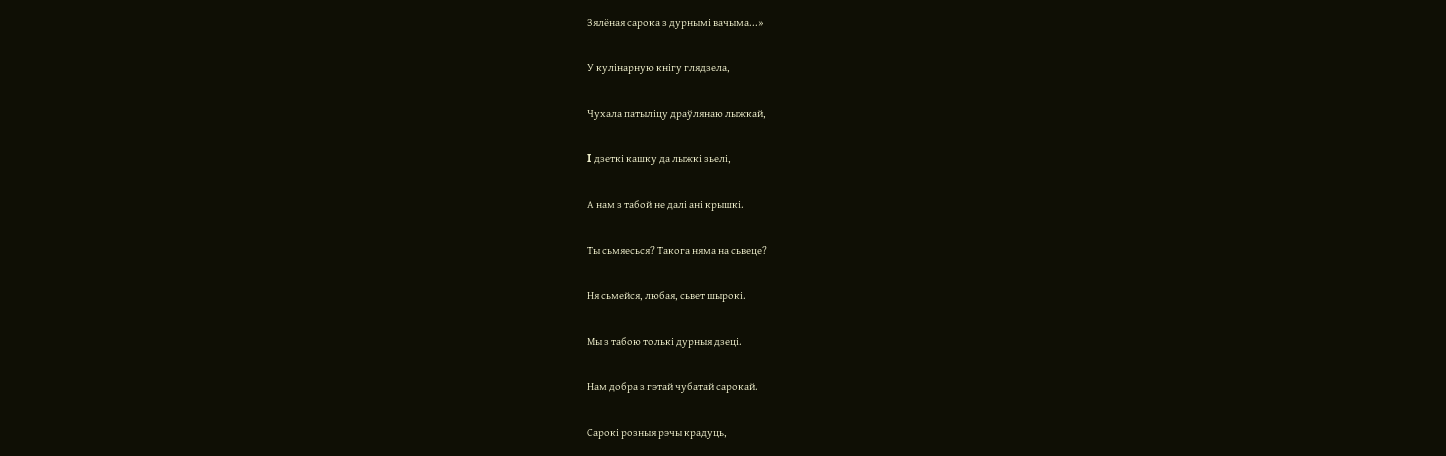Зялёная сарока з дурнымі вачыма...»

У кулінарную кнігу глядзела,

Чухала патыліцу драўлянаю лыжкай,

I дзеткі кашку да лыжкі зьелі,

А нам з табой не далі ані крышкі.

Ты сьмяесься? Такога няма на сьвеце?

Ня сьмейся, любая, сьвет шырокі.

Мы з табою толькі дурныя дзеці.

Нам добра з гэтай чубатай сарокай.

Сарокі розныя рэчы крадуць,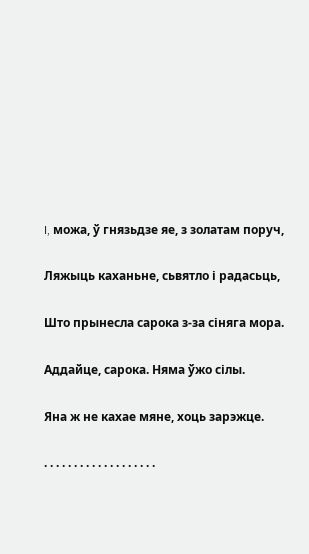I, можа, ў гнязьдзе яе, з золатам поруч,

Ляжыць каханьне, сьвятло і радасьць,

Што прынесла сарока з-за сіняга мора.

Аддайце, сарока. Няма ўжо сілы.

Яна ж не кахае мяне, хоць зарэжце.

. . . . . . . . . . . . . . . . . . .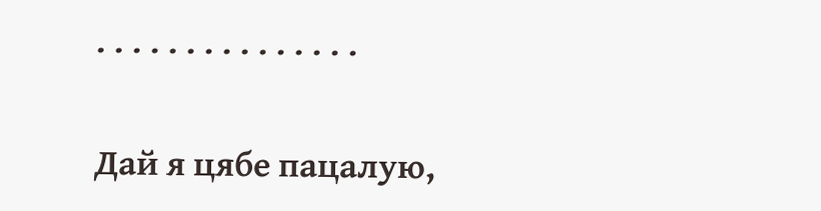. . . . . . . . . . . . . . .

Дай я цябе пацалую,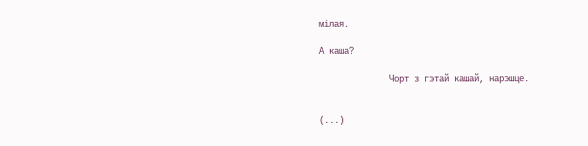мілая.

А каша?

              Чорт з гэтай кашай, нарэшце.


(...)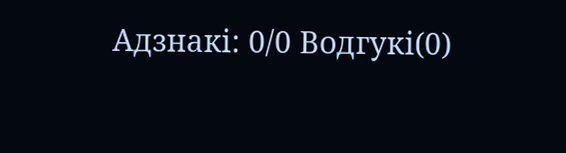Адзнакi: 0/0 Водгукі(0)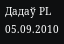Дадаў PL 05.09.2010